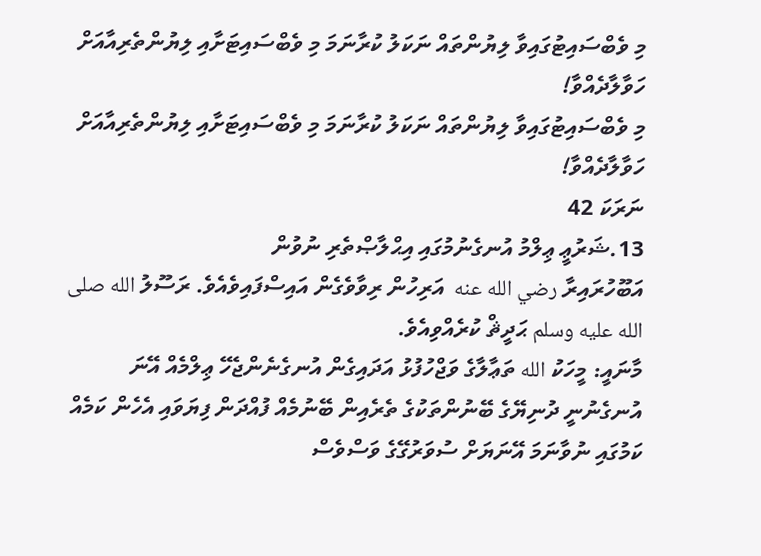މި ވެބްސައިޓުގައިވާ ލިޔުންތައް ނަކަލު ކުރާނަމަ މި ވެބްސައިޓަށާއި ލިޔުންތެރިއާއަށް ހަވާލާދެއްވާ!
މި ވެބްސައިޓުގައިވާ ލިޔުންތައް ނަކަލު ކުރާނަމަ މި ވެބްސައިޓަށާއި ލިޔުންތެރިއާއަށް ހަވާލާދެއްވާ!
ނަރަކަ 42
13.ޝަރުޢީ ޢިލްމު އުނގެނުމުގައި އިޙްލާޞްތެރި ނުވުން
އަބޫހުރައިރާ رضي الله عنه  އަރިހުން ރިވާވެގެން އައިސްފައިވެއެވެ. ރަސޫލު الله صلى الله عليه وسلم ޙަދީޘް ކުރެއްވިއެވެ.
މާނައީ: މީހަކު الله ތަޢާލާގެ ވަޖްހުފުޅު އަދައިގެން އުނގެނެންޖެހޭ ޢިލްމެއް އޭނަ އުނގެނުނީ ދުނިޔޭގެ ބޭނުންތަކުގެ ތެރެއިން ބޭނުމެއް ފުއްދަން ފިޔަވައި އެހެން ކަމެއް ކަމުގައި ނުވާނަމަ އޭނަޔަށް ސުވަރުގޭގެ ވަސްވެސް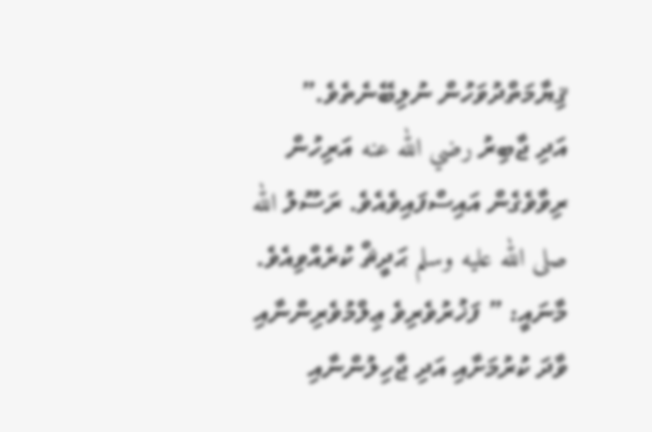ޤިޔާމަތްދުވަހުން ނުލިބޭނެތެވެ.”
އަދި ޖާބިރު رضي الله عنه އަރިހުން ރިވާވެގެން އައިސްފައިވެއެވެ. ރަސޫލު الله صلى الله عليه وسلم ޙަދީޘް ކުރެއްވިއެވެ.
މާނައީ: ” ފަޚުރުވެރިވެ ޢިލްމުވެރިންނާއި ވާދަ ކުރުމަށާއި އަދި ޖާހިލުންނާއި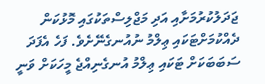ޖަދަލުކުރުމަށާއި އަދި މަޖްލިސްތަކުގައި މޮޅުކަން ދެއްކުމަށްޓަކައި ޢިލްމު ނުއުނގެނޭށެވެ. ފަހެ އެފަދަ ސަބަބަކަށް ޓަކައި ޢިލްމު އުނގެނިއްޖެ މީހަކަށް ވަނީ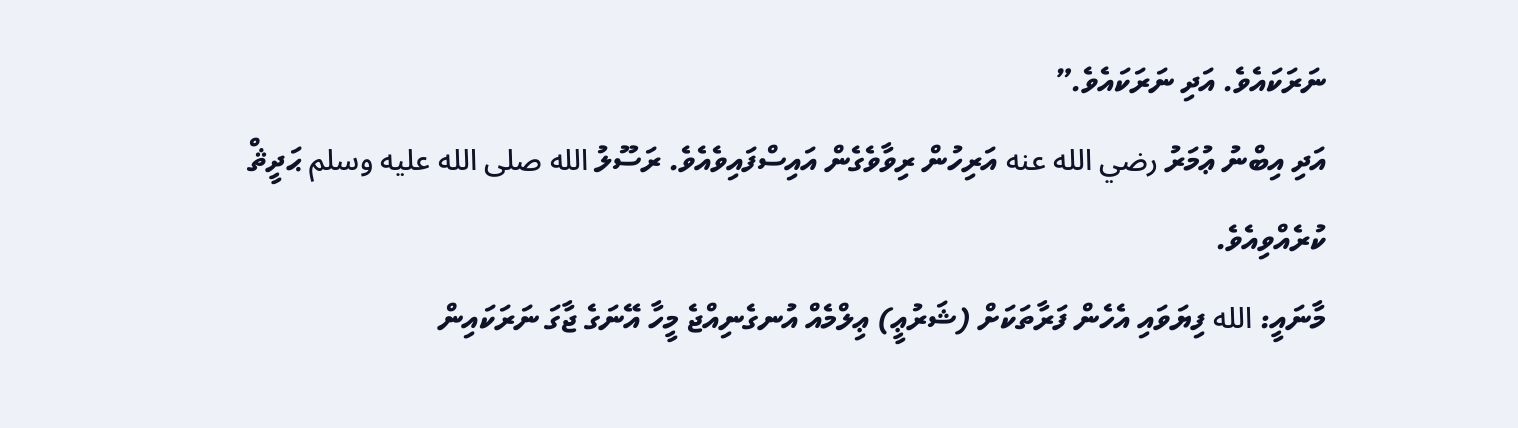ނަރަކައެވެ. އަދި ނަރަކައެވެ.”
އަދި އިބްނު ޢުމަރު رضي الله عنه އަރިހުން ރިވާވެގެން އައިސްފައިވެއެވެ. ރަސޫލު الله صلى الله عليه وسلم ޙަދީޘް ކުރެއްވިއެވެ.
މާނައީ: الله ފިޔަވައި އެހެން ފަރާތަކަށް (ޝަރުޢީ) ޢިލްމެއް އުނގެނިއްޖެ މީހާ އޭނަގެ ޖާގަ ނަރަކައިން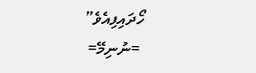ހޯދައިފިއެވެ”
 =ނުނިމޭ=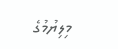މިލިޔުމުގެ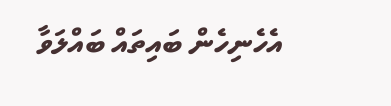އެހެނިހެން ބައިތައް ބައްލަވާ